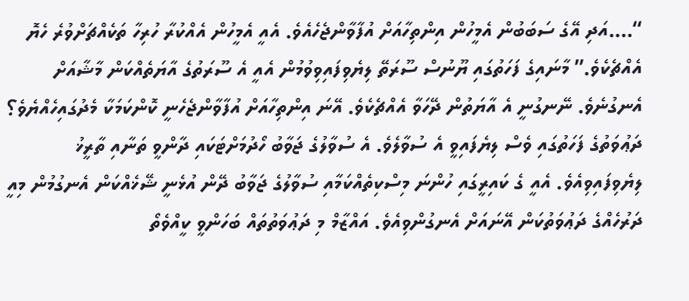“….އަދި އޭގެ ސަބަބުން އެމީހުން އިންތިހާއަށް އުފާވާންޖެހެއެވެ. އެއީ އެމީހުން އެއްކުރާ ހުރިހާ ތަކެއްޗަށްވުރެ ހެޔޮ އެއްޗެކެވެ.” މާނައިގެ ފަހަތުގައި ޔޫނުސް ސޫރަތޭ ލިޔެވިފައިވިވުމުން އެއީ އެ ސޫރަތުގެ އާޔަތެއްކަން މާޝާއަށް އެނގުނެވެ. ނޭނގުނީ އެ އާޔަތުން ދޭހަވާ އެއްޗެކެވެ. އޭނަ އިންތިހާއަށް އުފާވާންޖެހެނީ ކޮންކަމަކާ މެދުގައިހެއްޔެވެ؟ ދަޢުވަތުގެ ފަހަތުގައި ވެސް ލިޔެފައިވީ އެ ސުވާލެވެ. އެ ސުވާލުގެ ޖަވާބު ހޯދުމަށްޓަކައި ދާންވީ ތަނާއި ތާރީޚު ލިޔެވިފައިވިއެވެ. އެއީ ގެ ކައިރީގައި ހުންނަ މިސްކިތެއްކަމާއި ސުވާލުގެ ޖަވާބު ދޭން އުޅެނީ ޝޭޚެއްކަން އެނގުމުން މިއީ ދަރުހެއްގެ ދަޢުވަތުކަން އޭނައަށް އެނގުންވިއެވެ. އައްޒާމް މި ދަޢުވަތުތައް ބަހަންވީ ކީއްވެތޯ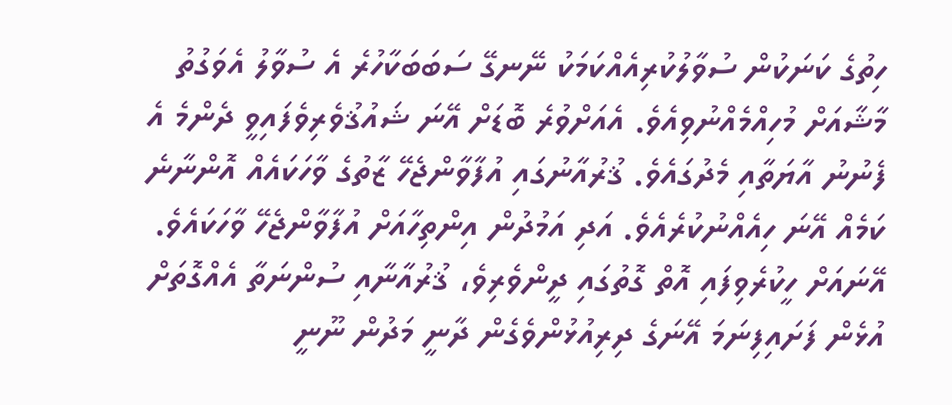ހިތުގެ ކަނަކުން ސުވާލުކުރިއެއްކަމަކު ނޭނގޭ ސަބަބަކާހުރެ އެ ސުވާލު އެވަގުތު މާޝާއަށް މުހިއްމެއްނުވިއެވެ. އެއަށްވުރެ ބޮޑަށް އޭނަ ޝައުޤުވެރިވެފައިވީ ދެންމެ އެ ފެނުނު އާޔަތާއި މެދުގައެވެ. ޤުރުއާނުގައި އުފާވާންޖެހޭ ޒާތުގެ ވާހަކައެއް އޮންނާނެ ކަމެއް އޭނަ ހިއެއްނުކުރެއެވެ. އަދި އަމުދުން އިންތިހާއަށް އުފާވާންޖެހޭ ވާހަކައެވެ. އޭނައަށް ހީކުރެވިފައި އޮތް ގޮތުގައި ދީންވެރިވެ، ޤުރުއާނާއި ސުންނަތާ އެއްގޮތަށް އުޅެން ފަށައިފިނަމަ އޭނަގެ ދިރިއުޅުންވެގެން ދާނީ މަދުން ނޫނީ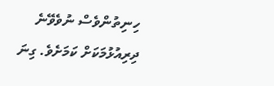ހިނިތުންވެސް ނުވެވޭނެ ދިރިއުޅުމަކަށް ކަމަށެވެ. ގިނަ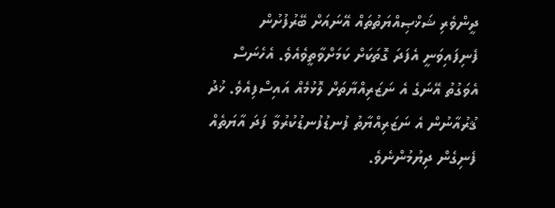ދީންވެރި ޝަޚްޞިއްޔަތުތައް އޭނައަށް ބޭރުފުށުން ފެނިފައިވަނީ އެފަދަ ގޮތަކަށް ކަމަށްވާތީވެއެވެ. އެހެނަސް އެވަގުތު އޭނަގެ އެ ނަޒަރިއްޔާތަށް ލޮޅުމެއް އައިސްފިއެވެ. ޚުދު ޤުރުއާނުން އެ ނަޒަރިއްޔާތު ފުނޑުފުނޑުކުރުވާ ފަދަ އާޔަތެއް ފެނިގެން ދިޔުމުންނެވެ.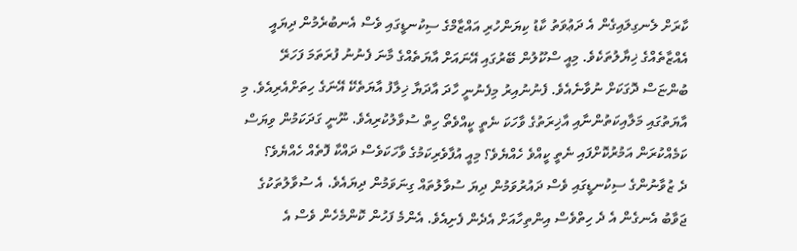ކާރަށް ލެނގިލައިގެން އެ ދަޢުވަތު ކާޑު ކިޔަންހުރި އައްޒާމްގެ ސިކުނޑީގައި ވެސް އެނބުރެމުން ދިޔައީ އެއްޒާތެއްގެ ޚިޔާލުތަކެވެ. މިއީ ސްކޫލުން ބޭރުގައި އޭނައަށް އާޔަތެއްގެ މާނަ ފެނުނު ފުރަތަމަ ފަހަރޭ ބުންޏަސް ދޮގަކަށް ނުވާނެއެވެ. ފެނުނުއިރު މިފެނުނީ ހާދަ އާދަޔާ ޚިލާފު އާޔަތެކޭ އޭނަގެ ހިތަށްއެރިއެވެ. މި އާޔަތުގައި މަލާއިކަތުންނާއި އާޚިރަތުގެ ވާހަކަ ނެތީ ކީއްވެތޯ ހިތް ސުވާލުކުރިއެވެ. ނޫނީ ގަދަކަމުން ވިޔަސް ކަމެއްކުރަން އަމުރުކޮށްފައި ނެތީ ކީއްވެ ހެއްޔެވެ؟ މިއީ އުފާވެރިކަމުގެ ވާހަކަވެސް ދައްކާ ފޮތެއް ހެއްޔެވެ؟
ދެ ޒުވާނުންގެ ސިކުނޑީގައި ވެސް ދައުރުވަމުން ދިޔަ ސުވާލުތައް ގިނަވަމުން ދިޔައެވެ. އެ ސުވާލުތަކުގެ ޖަވާބު އެނގެން އެ ދެ ހިތްވެސް އިންތިހާއަށް އެދެން ފެށިއެވެ. އެންމެ ފަހުން ކޮންމެހެން ވެސް އެ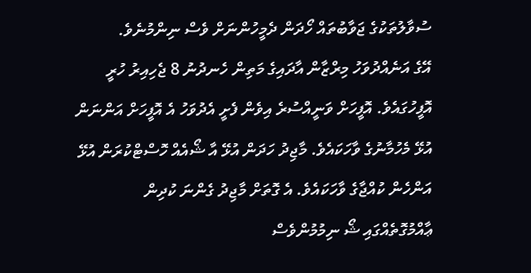ސުވާލުތަކުގެ ޖަވާބުތައް ހޯދަން ދެމީހުންނަށް ވެސް ނިންމުނެވެ.
އޭގެ އަނެއްދުވަހު މިރްޒާން އާދައިގެ މަތިން ހެނދުނު 8 ޖެހިއިރު ހުރީ އޮފީހުގައެވެ. އޮފީހަށް ވަނީއްސުރެ އިވެން ފެށީ އެދުވަހު އެ އޮފީހަށް އަންނަން އުޅޭ މެހުމާނުގެ ވާހަކައެވެ. މާޖިދު ހަދަން އުޅޭ އާ ޝޯއެއް ހޮސްޓްކުރަން އުޅޭ އަންހެން ކުއްޖާގެ ވާހަކައެވެ. އެ ގޮތަށް މާޖިދު ގެންނަ ކުދިން ޢާއްމުގޮތެއްގައި ޝޯ ނިމުމުންވެސް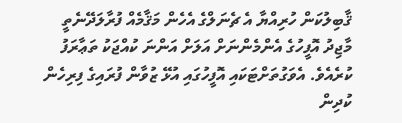ޤާބިލުކަން ހުރިއްޔާ އެ ޗެނަލްގެ އެހެން މަޤާމެއް ފުރާލަދޭނެތީ މާޖިދު އޮފީހުގެ އެންމެންނަށް އަލަށް އަންނަ ކުއްޖަކު ތަޢާރަފު ކުރެއެވެ. އެވަގުތަށްޓަކައި އޮފީހުގައި އުޅޭ ޒުވާން ފުރައިގެ ފިރިހެން ކުދިން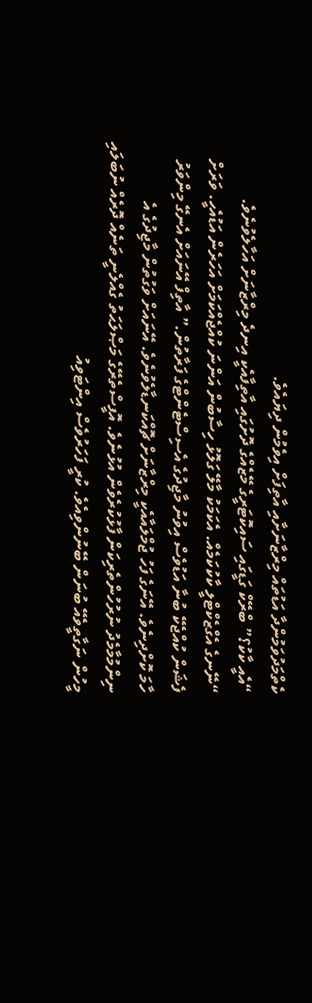ކެތްމަދުވަމުންދާ އަޑުތައް މިރްޒާނަށާއި އާތިފަށް އިވެމުން ދިޔައެވެ.
“އެއީ ކާކު؟” ބްރޭކް ގަޑީގައި ސައިކޮޓަރީގެ މޭޒެއްގެ ދޮށުގައި އާތިފާއެކީ އިނދެ މިރްޒާނަށް އަހާލެވުނެވެ.
“ނޭނގެ އެގްޒެކްޓްލީ ކާކުކަމެއް. އެކަމަކު މާލޭ ގަލޮޅު ހިސާބުން އަންނަ ކުއްޖެއްކަމަށް އަހަރެން އަޑުއެހީ. ވަރަށް ފެޝަން ކުއްޖެކޭ ބުނާ އަޑުވެސް އިވުނު މާޖިދުގެ އެސިސްޓެންޓްގެ ފަރާތުން.” އާތިފް އޭނައަށް އެނގޭ މިންވަރު ހާމަ ކޮށްދިނެވެ. އޭނަގެ ފަހު ޖުމްލައާއެކީ މިރްޒާނަށް ޗޮއްކަނޑާލެވުނެވެ. އޭނައަށް ވަގުތުން މާޖިދުގެ އެ ނިންމުމާމެދު ނުރުހުންތެރިކަން ފާޅުކުރެވެން އުޅުނެވެ. އޮފީސްތެރޭގެ މަޞްލަޙަތު ގެއްލެނީ ތަނެއް ދޮރެއް ނުބަލައި މީހުން ނަގާތީވެއޭ ބުނަން ބޭނުންވިއެވެ. ކުރީ ފަހަރުވެސް އިންޓަވިއު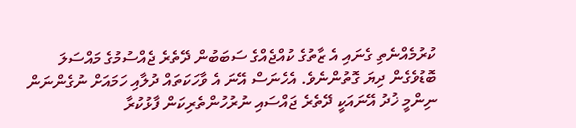ކުރުމެއްނެތި ގެނައި އެ ޒާތުގެ ކުއްޖެއްގެ ސަބަބުން ދޭތެރެ ޖެއްސުމުގެ މައްސަލަ ބޮޑުވެގެން ދިޔަ ގޮތުންނެވެ. އެހެނަސް އޭނަ އެ ވާހަކަތައް ދުލާއި ހަމައަށް ނުގެންނަން ނިންމީ ޚުދު އޭނައަކީ ދޭތެރެ ޖައްސައި ނުރުހުންތެރިކަން ފާޅުކުރާ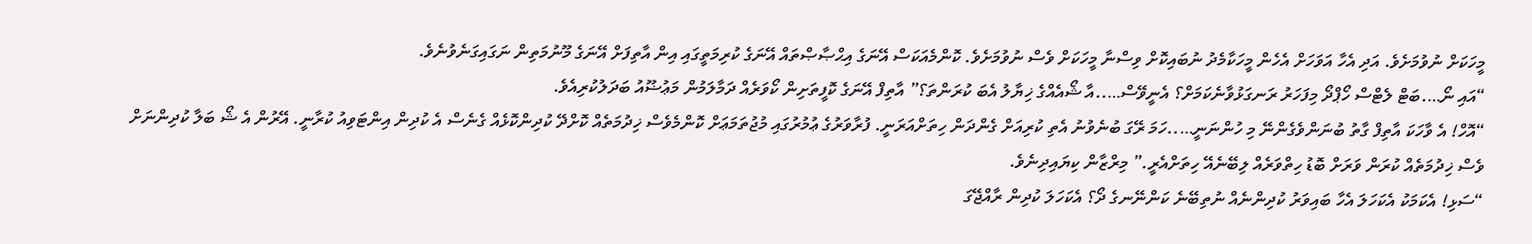މީހަކަށް ނުވުމަށެވެ. އަދި އެހާ އަވަހަށް އެހެން މީހަކާމެދު ނުބައިކޮށް ވިސްނާ މީހަކަށް ވެސް ނުވުމަށެވެ. ކޮންމެއަކަސް އޭނަގެ އިޙްޞާޞްތައް އޭނަގެ ކުރިމަތީގައި އިން އާތިފަށް އޭނަގެ މޫނުމަތިން ނަގައިގަނެވުނެވެ.
“އައި ނޯ….ބަޓް ލެޓްސް ހޯޕްދޯ މިފަހަރު ރަނގަޅުވާނެކަމަށް؟ އެނީވޭސް…..އާ ޝޯއެއްގެ ޚިޔާލު އެބަ ކުރަންތަ؟” އާތިފް އޭނަގެ ކޮފީތަށިން ކޯވަރެއް ދަމާލަމުން މަޢުޟޫއު ބަދަލުކުރިއެވެ.
“އޮހް! އެ ވާހަކަ އާތިފް ގާތު ބުނަންވެގެންނޭ މި ހުންނަނީ…..ހަމަ ރޭގަ ބުނެވުނު އެތި ކުރިއަށް ގެންދަން ހިތަށްއަރަނީ. ފުރާވަރުގެ ޢުމުރުގައި މުޖުތަމަޢަށް ކޮންމެވެސް ޚިދުމަތެއް ކޮށްދޭ ކުދިންކޮޅެއް ގެނެސް އެ ކުދިން އިންޓަވިއު ކުރާނީ. އޭރުން އެ ޝޯ ބަލާ ކުދިންނަށް ވެސް ޚިދުމަތެއް ކުރަން ވަރަށް ބޮޑު ހިތްވަރެއް ލިބޭނެއޭ ހިތަށްއެރީ.” މިރްޒާން ކިޔައިދިނެވެ.
“ސަޅި! އެކަމަކު އެކަހަލަ އެހާ ބައިވަރު ކުދިންނެއް ނުތިބޭނެ ކަންނޭނގެ ދޯ؟ އެކަހަލަ ކުދިން ރާއްޖޭގަ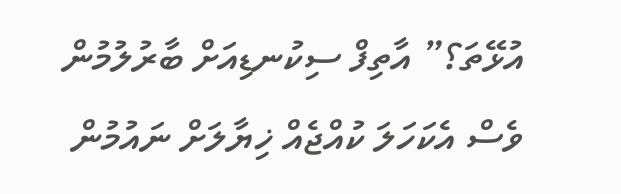އުޅޭތަ؟” އާތިފް ސިކުނޑިއަށް ބާރުލުމުން ވެސް އެކަހަލަ ކުއްޖެއް ޚިޔާލަށް ނައުމުން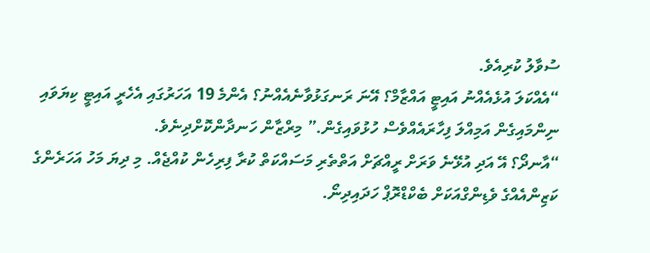ސުވާލު ކުރިއެވެ.
“އެއްކަލަ އުޅެއެއްނު އައިޓީ އައްޒާމް؟ އޭނަ ރަނގަޅުވާނެއެއްނު؟ އެންމެ 19 އަހަރުގައި އެހެރީ އައިޓީ ކިޔަވައި ނިންމައިގެން އަމިއްލަ ފިހާރައެއްވެސް ހުޅުވައިގެން.” މިރްޒާން ހަނދާންކޮށްދިނެވެ.
“އާނދޯ؟ އޭ އަދި އުޅޭނެ ވަރަށް ރީއްޗަށް އަތްތެރި މަސައްކަތް ކުރާ ފިރިހެން ކުއްޖެއް. މި ދިޔަ މަހު އަހަރެންގެ ކަޒިންއެއްގެ ވެޑިންގްއަކަށް ބެކްޑްރޮޕް ހަދައިދިނޯ.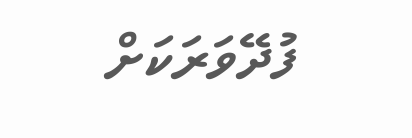ފުދޭވަރަކަށް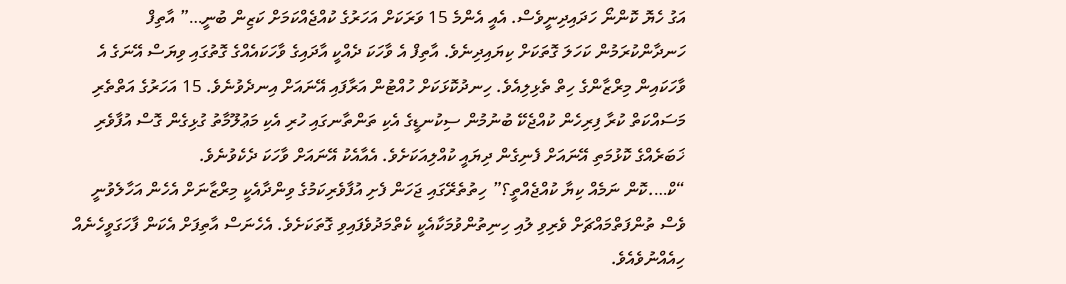އަގު ހެޔޮ ކޮންނޯ ހަދައިދިނީވެސް. އެއީ އެންމެ 15 ވަރަކަށް އަހަރުގެ ކުއްޖެއްކަމަށް ކަޒިން ބުނީ…” އާތިފް ހަނދާންކުރަމުން ކަހަލަ ގޮތަކަށް ކިޔައިދިނެވެ. އާތިފް އެ ވާހަކަ ދެއްކީ އާދައިގެ ވާހަކައެއްގެ ގޮތުގައި ވިޔަސް އޭނަގެ އެ ވާހަކައިން މިރްޒާންގެ ހިތް ތެޅިލިއެވެ. ހިނދުކޮޅަކަށް ހުއްޓުން އަރާފައި އޭނައަށް އިނދެވުނެވެ. 15 އަހަރުގެ އަތްތެރި މަސައްކަތް ކުރާ ފިރިހެން ކުއްޖެކޭ ބުނުމުން ސިކުނޑީގެ އެކި ތަންތާނގައި ހުރި އެކި މަޢުލޫމާތު ގުޅިގެން ގޮސް އުފާވެރި ޚަބަރެއްގެ ކޮޅުމަތި އޭނައަށް ފެނިގެން ދިޔައީ ކުއްލިއަކަށެވެ. އެއާއެކު އޭނައަށް ވާހަކަ ދެކެވުނެވެ.
“ކް….ކޮން ނަމެއް ކިޔާ ކުއްޖެއްތީ؟” ހިތުތެރޭގައި ޖަހަން ފެށި އުފާވެރިކަމުގެ ވިންދާއެކީ މިރްޒާނަށް އެހެން އަހާލެވުނީ ވެސް ތުންފަތްމައްޗަށް ވެރިވި ލުއި ހިނިތުންވުމަކާއެކީ ކެތްމަދުވެފައިވި ގޮތަކަށެވެ. އެހެނަސް އާތިފަށް އެކަން ފާހަގަވީހެނެއް ހިއެއްނުވެއެވެ.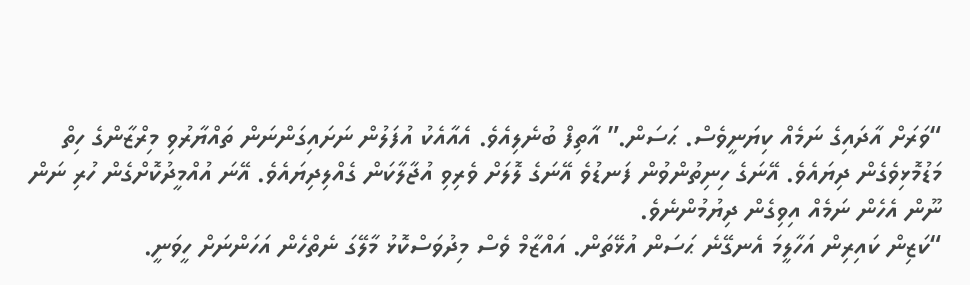“ވަރަށް އާދައިގެ ނަމެއް ކިޔަނީވެސް. ޙަސަން.” އާތިފް ބުނެލިއެވެ. އެއާއެކު އުފަލުން ނަށައިގަންނަން ތައްޔާރުވި މިރްޒާންގެ ހިތް މަޑުމޮޅިވެގެން ދިޔައެވެ. އޭނަގެ ހިނިތުންވުން ފަނޑުވެ އޭނަގެ ލޮލަށް ވެރިވި އުޖާލާކަން ގެއްލިދިޔައެވެ. އޭނަ އުއްމީދުކޮށްގެން ހުރި ނަން ނޫން އެހެން ނަމެއް އިވިގެން ދިޔުމުންނެވެ.
“ކަޒިން ކައިރިން އަހާލީމަ އެނގޭނެ ޙަސަން އުޅޭތަން. އައްޒާމް ވެސް މިދުވަސްކޮޅު މާލޭގަ ނެތްހެން އަހަންނަށް ހީވަނީ.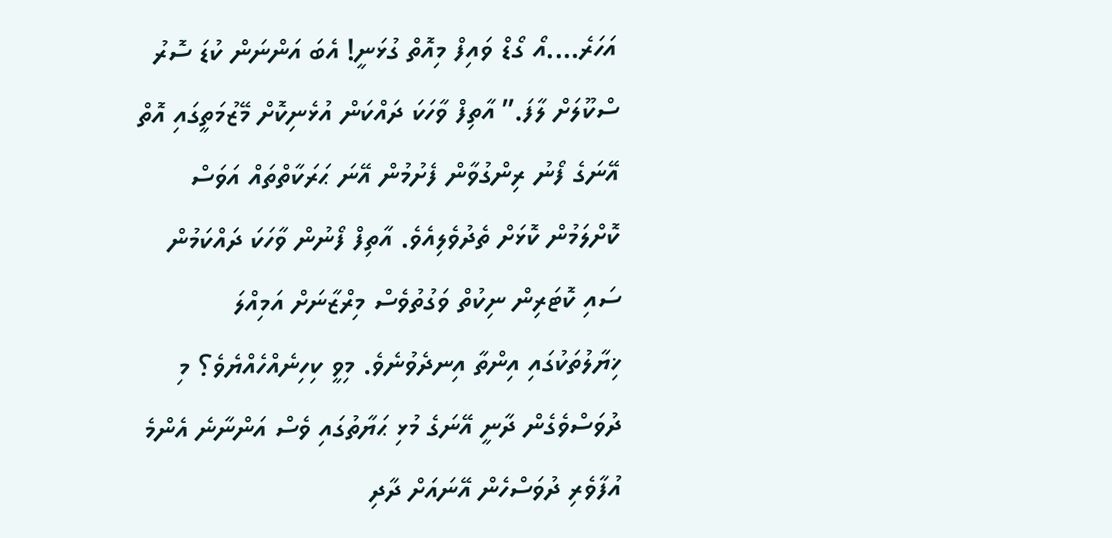އަހަރެ….އޯ ގޯޑް ވައިފް މިއޮތް ގުޅަނީ! އެބަ އަންނަން ކުޑަ ސޮރު ސްކޫލަށް ލާފަ.” އާތިފް ވާހަކަ ދައްކަން އުޅެނިކޮށް މޭޒުމަތީގައި އޮތް އޭނަގެ ފޯނު ރިންގުވާން ފެށުމުން އޭނަ ޙަރަކާތްތައް އަވަސް ކޮށްލަމުން ކޮޅަށް ތެދުވެލިއެވެ. އާތިފް ފޯނުން ވާހަކަ ދައްކަމުން ސައި ކޮޓަރިން ނިކުތް ވަގުތުވެސް މިރްޒާނަށް އަމިއްލަ ޚިޔާލުތަކުގައި އިންތާ އިނދެވުނެވެ. މިވީ ކިހިނެއްހެއްޔެވެ؟ މި ދުވަސްވެގެން ދާނީ އޭނަގެ މުޅި ޙަޔާތުގައި ވެސް އަންނާނެ އެންމެ އުފާވެރި ދުވަސްހެން އޭނައަށް ދާދި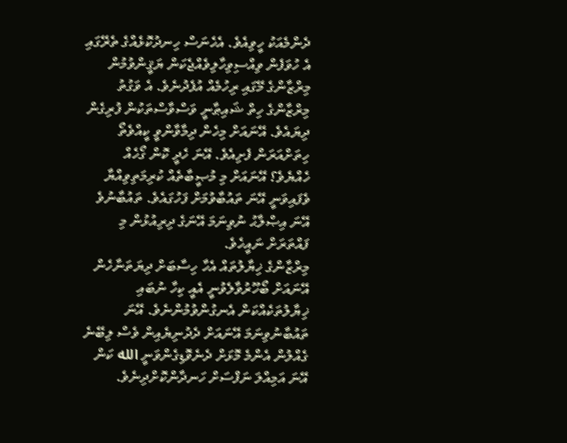ދެންމެއަކު ހީވިއެވެ. އެހެނަސް ހިނދުކޮޅެއްގެ ތެރޭގައި އެ ހުވަފެން ވިއްސިވިހާލިވެއްޖެކަން ޔަޤީންވުމުން މިރްޒާންގެ މޭގައި ރިހުމެއް އުފެދުނެވެ. އެ ވަގުތު މިރްޒާންގެ ހިތް ޝައިޠާނީ ވަސްވާސްތަކުން ފުރިގެން ދިޔައެވެ. އޭނައަށް މިހެން ދިމާވާންވީ ކީއްވެތޯ ހިތަށްއަރަން ފެށިއެވެ. އޭނަ ހެދީ ކޮން ގޯހެއް ހެއްޔެވެ؟ އޭނައަށް މި މުޞީބާތެއް ކުރިމަތިވިއްޔާ ވެފައިވަނީ އޭނަ ތައުބާވުމަށް ފަހުގައެވެ. ތައުބާނުވެ އޭނަ އިޞްލާޙު ނުވިނަމަ އޭނަގެ ދިރިއުޅުން މި ފައްތަރަށް ނައީހެވެ.
މިރްޒާންގެ ޚިޔާލުތައް އެހާ ހިސާބަށް ދިޔަތަނާހެން އޭނައަށް ބޯހޫރުވާލެވުނީ އެއީ ކިހާ ނުބައި ޚިޔާލުތަކެއްކަން އެނގުންވުމުންނެވެ. އޭނަ ތައުބާނުވިނަމަ އޭނައަށް ދެދުނިޔެއިން ވެސް ލިބޭނެ ގެއްލުން އެންމެ މޮޅަށް ދެނެވޮޑިގެންވަނީ الله ކަން އޭނަ އަމިއްލަ ނަފްސަށް ހަނދާންކޮށްދިނެވެ.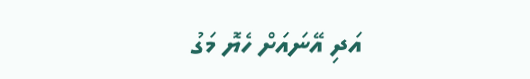އަދި އޭނައަށް ހެޔޮ މަގު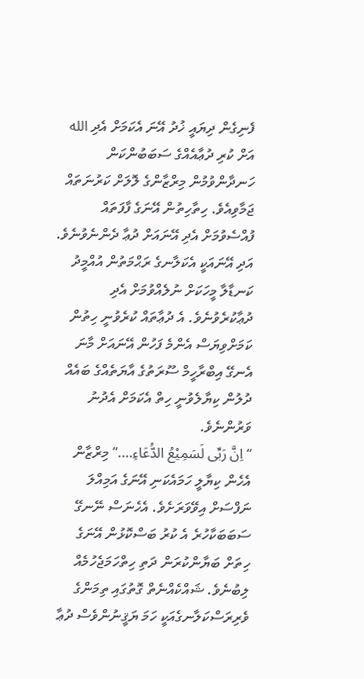ފެނިގެން ދިޔައީ ޚުދު އޭނަ އެކަމަށް އެދި الله އަށް ކުރި ދުޢާއެއްގެ ސަބަބުންކަން ހަނދާންވުމުން މިރްޒާންގެ ލޮލަށް ކަރުނަތައް ޖަމާވިއެވެ. ހިތާހިތުން އޭނަގެ ފާފަތައް ފުއްސެވުމަށް އެދި އޭނައަށް ދުޢާ ދެންނެވުނެވެ. އަދި އޭނައަކީ އެކަލާނގެ ރަޙްމަތުން އުއްމީދު ކަނޑާލާ މީހަކަށް ނުލެއްވުމަށް އެދި ދުޢާކުރެވުނެވެ. އެ ދުޢާތައް ކުރެވުނީ ހިތުން ކަމަށްވިޔަސް އެންމެ ފަހުން އޭނައަށް މާނަ އެނގޭ އިބްރާހީމް ސޫރަތުގެ އާޔަތެއްގެ ބައެއް ދުލުން ކިޔާލެވުނީ ހިތް އެކަމަށް އެދުނު ވަރުންނެވެ.
“اِنَّ رَبِّى لَسَمِيْعُ الدُّعَاءِ….” މިރްޒާން އެހެން ކިޔާލީ ހަމައެކަނި އޭނަގެ އަމިއްލަ ނަފްސަށް އިވޭވަރަށެވެ. އެހެނަސް ނޭނގޭ ސަބަބަކާހުރެ އެ ކުރު ބަސްކޮޅުން އޭނަގެ ހިތަށް ބަޔާންކުރަން ދަތި ހިތްހަމަޖެހުމެއް ލިބުނެވެ. ޝައްކެއްނެތް ގޮތުގައި ތިމަންގެ ވެރިރަސްކަލާނގެއަކީ ހަމަ ޔަޤީނުންވެސް ދުޢާ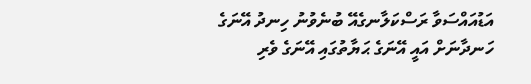އަޑުއައްސަވާ ރަސްކަލާނގެއޭ ބުނެވުނު ހިނދު އޭނަގެ ހަނދާނަށް އައީ އޭނަގެ ޙަޔާތުގައި އޭނަގެ ވެރި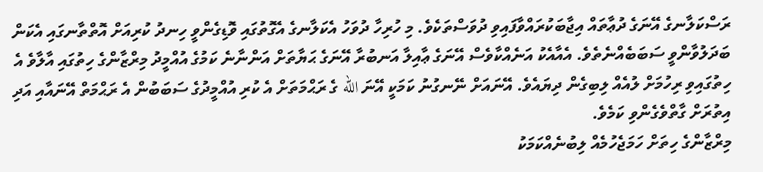ރަސްކަލާނގެ އޭނަގެ ދުޢާތައް އިޖާބަކުރައްވާފައިވި ދުވަސްތަކެވެ. މި ހުރިހާ ދުވަހު އެކަލާނގެ އެގޮތުގައި ވޮޑިގެންވީ ހިނދު ކުރިއަށް އޮތްތާނގައި އެކަން ބަދަލުވާންވީ ސަބަބެއްނެތެވެ. އެއާއެކު އަނެއްކާވެސް އޭނަގެ ޢާއިލާ އަނބުރާ އޭނަގެ ޙަޔާތަށް އަންނާނެ ކަމުގެ އުއްމީދު މިރްޒާންގެ ހިތުގައި އާލާވެ އެ ހިތުގައިވި ރިހުމަށް ލުއެއް ލިބިގެން ދިޔައެވެ. އޭނައަށް ނޭނގުނު ކަމަކީ އޭނަ الله ގެ ރަޙްމަތަށް އެ ކުރި އުއްމީދުގެ ސަބަބުން އެ ރަޙްމަތް އޭނައާއި އަދި އިތުރަށް ގާތްވެގެންވި ކަމެވެ.
މިރްޒާންގެ ހިތަށް ހަމަޖެހުމެއް ލިބުނެއްކަމަކު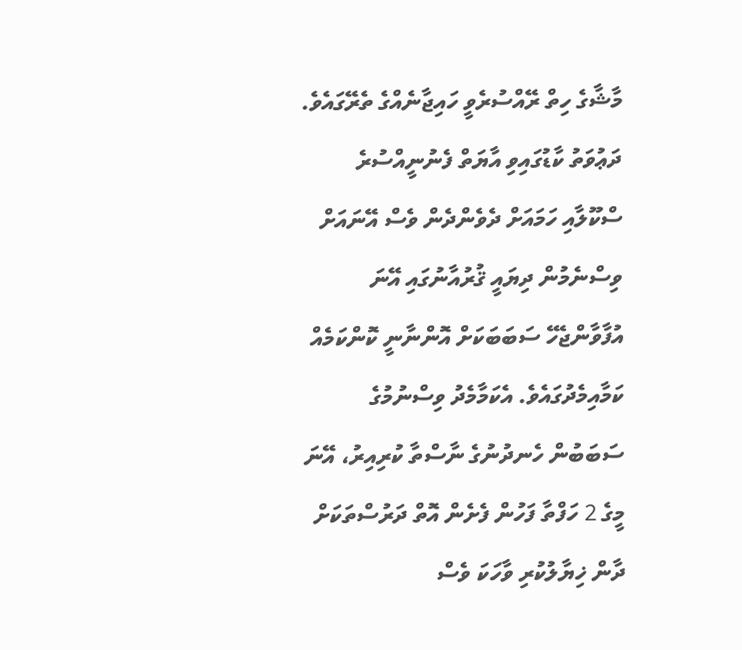މާޝާގެ ހިތް ރޭއްސުރެވީ ހައިޖާނެއްގެ ތެރޭގައެވެ. ދަޢުވަތު ކާޑުގައިވި އާޔަތް ފެނުނީއްސުރެ ސްކޫލާއި ހަމައަށް ދެވެންދެން ވެސް އޭނައަށް ވިސްނެމުން ދިޔައީ ޤުރުއާނުގައި އޭނަ އުފާވާންޖެހޭ ސަބަބަކަށް އޮންނާނީ ކޮންކަމެއް ކަމާއިމެދުގައެވެ. އެކަމާމެދު ވިސްނުމުގެ ސަބަބުން ހެނދުނުގެ ނާސްތާ ކުރިއިރު، އޭނަ މީގެ 2 ހަފްތާ ފަހުން ފެށެން އޮތް ދަރުސްތަކަށް ދާން ޚިޔާލުކުރި ވާހަކަ ވެސް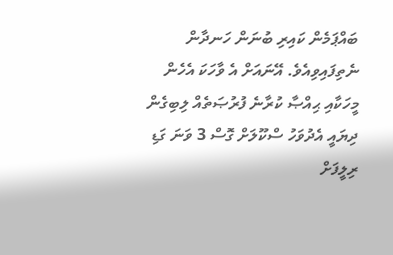ބައްޕަމެން ކައިރި ބުނަން ހަނދާން ނެތިފައިވިއެވެ. އޭނައަށް އެ ވާހަކަ އެހެން މީހަކާއި ޙިއްޞާ ކުރާނެ ފުރުޞަތެއް ލިބިގެން ދިޔައީ އެދުވަހު ސްކޫލަށް ގޮސް 3 ވަނަ ގަޑި ރިލީފަށް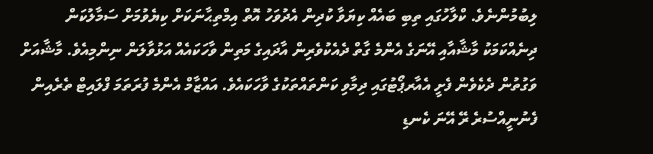ލިބުމުންނެވެ. ކްލާހުގައި ތިބި ބައެއް ކިޔަވާ ކުދިން އެދުވަހު އޮތް އިމްތިޙާނަކަށް ކިޔެވުމަށް ސަމާލުކަން ދިނެއްކަމަކު މާޝާއާއި އޭނަގެ އެންމެ ގާތް ދެއެކުވެރިން އާދައިގެ މަތިން ވާހަކައެއް އަޅުވާލަން ނިންމިއެވެ. މާޝާއަށް ވަގުތުން ދެކެވެން ފެށީ އެއާރޕޯޓުގައި ދިމާވި ކަންތައްތަކުގެ ވާހަކައެވެ. އައްޒާމް އެންމެ ފުރަތަމަ ފްލައިޓް ތެރެއިން ފެނުނީއްސުރެ ރޭ އޭނަ ކެނޑި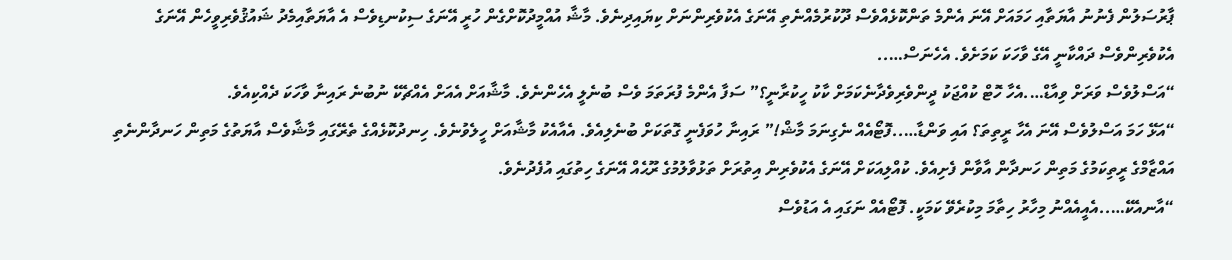ޕާރުސަލުން ފެނުނު އާޔަތާއި ހަމައަށް އޭނަ އެންމެ ތަންކޮޅެއްވެސް ދޫކުރުމެއްނެތި އޭނަގެ އެކުވެރިންނަށް ކިޔައިދިނެވެ. މާޝާ އުއްމީދުކޮށްގެން ހުރީ އޭނަގެ ސިކުނޑިވެސް އެ އާޔަތާއިމެދު ޝައުޤުވެރިވީހެން އޭނަގެ އެކުވެރިންވެސް ދައްކާނީ އޭގެ ވާހަކަ ކަމަށެވެ. އެހެނަސް…..
“އަސްލުވެސް ވަރަށް ވިއާޑް….އެހާ ހޮޓް ކުއްޖަކު ދީންވެރިވެދާނެކަމަށް ކާކު ހީކުރާނީ؟” ސަފާ އެންމެ ފުރަތަމަ ވެސް ބުނެލީ އެހެންނެވެ. މާޝާއަށް އެއަށް އެއްޗެކޭ ނުބުނެ ރައިނާ ވާހަކަ ދެއްކިއެވެ.
“އަޅޭ ހަމަ އަސްލުވެސް އޭނަ އެހާ ރީތިތަ؟ އައި ވަންޑާ…..ފޮޓޯއެއް ނެގިނަމަ މާޝް!” ރައިނާ ހުވަފެނީ ގޮތަކަށް ބުނެލިއެވެ. އެއާއެކު މާޝާއަށް ހީލެވުނެވެ. ހިނދުކޮޅެއްގެ ތެރޭގައި މާޝާވެސް އާޔަތުގެ މަތިން ހަނދާންނެތި އައްޒާމްގެ ރީތިކަމުގެ މަތިން ހަނދާން އާވާން ފެށިއެވެ. ކުއްލިއަކަށް އޭނަގެ އެކުވެރިން އިތުރަށް ތަޅުވާލުމުގެ ރޫޙެއް އޭނަގެ ހިތުގައި އުފެދުނެވެ.
“އާނއެކޭ…..އެއީއެއްނު މިހާރު ހިތާމަ މިކުރެވޭ ކަމަކީ. ފޮޓޯއެއް ނަގައި އެ އަޑުވެސް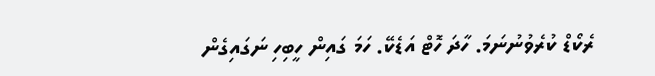ރެކޯޑް ކުރެވުނުނަމަ. ހާދަ ހޮޓް އަޑެކޭ. ހަމަ ގައިން ހީބިހި ނަގައިގެން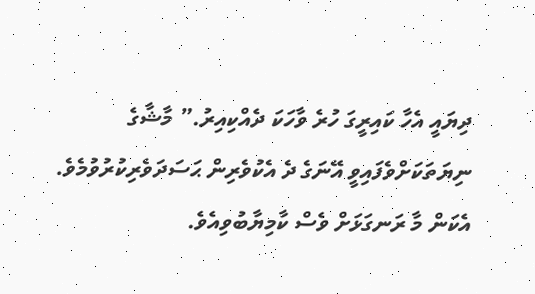ދިޔައީ އެހާ ކައިރީގަ ހުރެ ވާހަކަ ދެއްކިއިރު.” މާޝާގެ ނިޔަތަކަށްވެފައިވީ އޭނަގެ ދެ އެކުވެރިން ޙަސަދަވެރިކުރުވުމެވެ. އެކަން މާ ރަނގަޅަށް ވެސް ކާމިޔާބުވިއެވެ.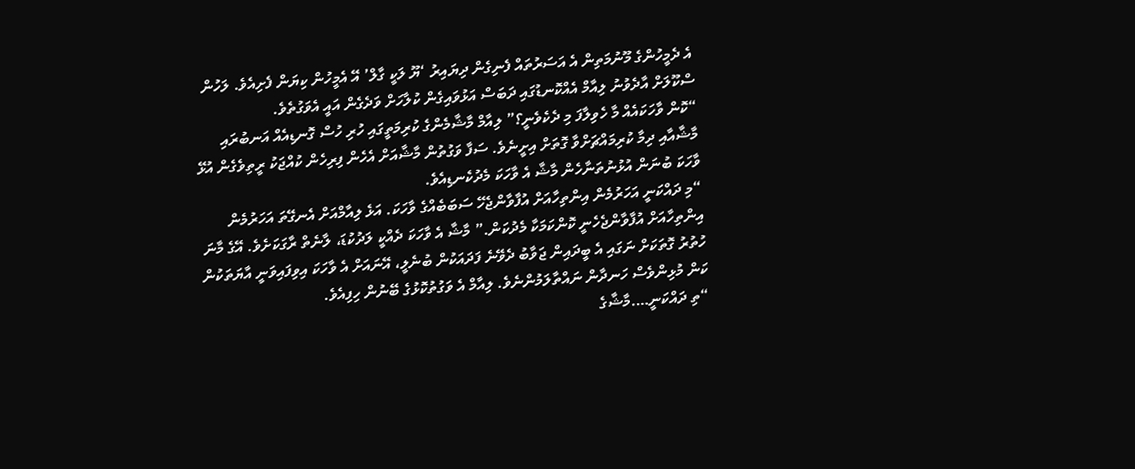އެ ދެމީހުންގެ މޫނުމަތިން އެ އަސަރުތައް ފެނިގެން ދިޔައިރު ‘ޔޫ ލަކީ ގާލް’ އޭ އެމީހުން ކިޔަން ފެށިއެވެ. ލަހުން ސްކޫލަށް އާދެވުނު ލިއާމް އެއްކޮނޑުގައި ދަބަސް އަޅުވައިގެން ކުލާހަށް ވަދެގެން އައީ އެވަގުތެވެ.
“ކޮން ވާހަކައެއް މާ ހެވިލާފަ މި ދެކެވެނީ؟” ލިއާމް މާޝާމެންގެ ކުރިމަތީގައި ހުރި ހުސް ގޮނޑިއެއް އަނބުރައި މާޝާއާއި ދިމާ ކުރިމައްޗަށްވާ ގޮތަށް އިށީނެވެ. ސަފާ ވަގުތުން މާޝާއަށް އެހެން ފިރިހެން ކުއްޖަކު ރީތިވެގެން އުޅޭ ވާހަކަ ބުނަން އުޅުނުތަނާހެން މާޝާ އެ ވާހަކަ މެދުކެނޑިއެވެ.
“މި ދައްކަނީ އަހަރުމެން އިންތިހާއަށް އުފާވާންޖެހޭ ސަބަބެއްގެ ވާހަކަ. އަޅެ ލިއާމްއަށް އެނގޭތަ އަހަރުމެން އިންތިހާއަށް އުފާވާންޖެހެނީ ކޮންކަމަކާ މެދުކަން.” މާޝާ އެ ވާހަކަ ދެއްކީ ލަދުކުޑަ، ލާނެތް ރާގަކަށެވެ. އޭގެ މާނަ ހުތުރު ގޮތަކަށް ނަގައި އެ ބީދައިން ޖަވާބު ދެވޭނެ ފަދައަކުން ބުނެލީ، އޭނައަށް އެ ވާހަކަ އިވިފައިވަނީ އާޔަތަކުން ކަން މުޅިންވެސް ހަނދާން ނައްތާލަމުންނެވެ. ލިއާމް އެ ވަގުތުކޮޅުގެ ބޭނުން ހިފިއެވެ.
“ތި ދައްކަނީ….މާޝާގެ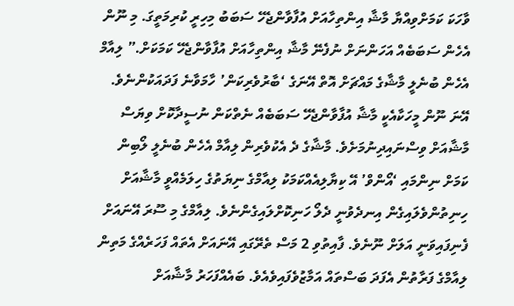ވާހަކަ ކަމަށްވިއްޔާ މާޝާ އިންތިހާއަށް އުފާވާންޖެހޭ ސަބަބު މިހިރީ ކުރިމަތީގަ. މި ނޫން އެހެން ސަބަބެއް އަހަންނަށް ނުފެނޭ މާޝާ އިންތިހާއަށް އުފާވާންޖެހޭ ކަމަކަށް.” ލިއާމް އެހެން ބުނެލީ މާޝާގެ މައްޗަށް އޮތް އޭނަގެ ‘ބާރުވެރިކަން’ ހާމަވާނެ ފަދައަކުންނެވެ. އޭނަ ނޫން މީހަކާއެކީ މާޝާ އުފާވާންޖެހޭ ސަބަބެއް ނެތްކަން ނުސީދާކޮށް ވިޔަސް މާޝާއަށް ވިސްނައިދިނުމަށެވެ. މާޝާގެ ދެ އެކުވެރިން ލިއާމް އެހެން ބުނެލީ ލޯބިން ކަމަށް ނިންމައި ‘އޯންވް’ އޭ ކިޔާލިއެއްކަމަކު ލިއާމްގެ ނިޔަތުގެ ހިލަމެއްވީ މާޝާއަށް ހިނިތުންވެލައިގެން އިނދެވުނީ ދެލޯ ހަނިކޮށްލައިގެންނެވެ. ލިއާމްގެ މި ސޫރަ އޭނައަށް ފެނިފައިވަނީ އަލަށް ނޫނެވެ. ފާއިތުވި 2 މަސް ތެރޭގައި އޭނައަށް އެތައް ފަހަރެއްގެ މަތިން ލިއާމްގެ ފަރާތުން އެފަދަ ބަސްތައް އަމާޒުވެފައިވެއެވެ. ބައެއްފަހަރު މާޝާއަށް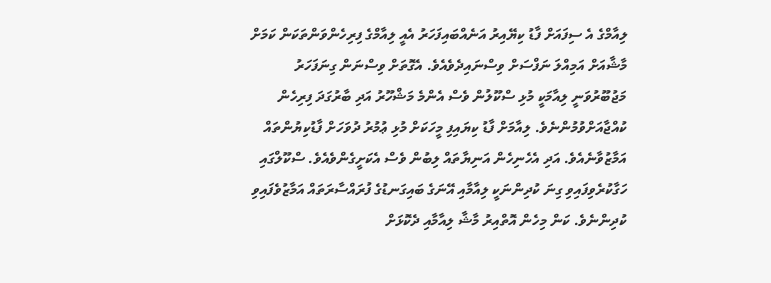ލިއާމްގެ އެ ސިފައަށް ފާޑު ކިޔޭއިރު އަނެއްބައިފަހަރު އެއީ ލިއާމްގެ ފިރިހެންވަންތަކަން ކަމަށް މާޝާއަށް އަމިއްލަ ނަފްސަށް ވިސްނައިދެވެއެވެ. އެގޮތަށް ވިސްނަން ގިނަފަހަރު މަޖުބޫރުވަނީ ލިއާމަކީ މުޅި ސްކޫލުން ވެސް އެންމެ މަޝްހޫރު އަދި ބާރުގަދަ ފިރިހެން ކުއްޖާއަށްވުމުންނެވެ. ލިއާމަށް ފާޑު ކިޔައިފި މީހަކަށް މުޅި ޢުމުރު ދުވަހަށް ފާޑުކިޔުންތައް އަމާޒުވާނެއެވެ. އަދި އެހެނިހެން އަނިޔާތައް ލިބުން ވެސް އެކަށީގެންވެއެވެ. ސްކޫލްގައި ހަގާކުރެވިފައިވި ގިނަ ކުދިންނަކީ ލިއާމާއި އޭނަގެ ބައިގަނޑުގެ ފުރައްސާރަތައް އަމާޒުވެފައިވި ކުދިންނެވެ. ކަން މިހެން އޮތްއިރު މާޝާ ލިއާމާއި ދެކޮޅަށް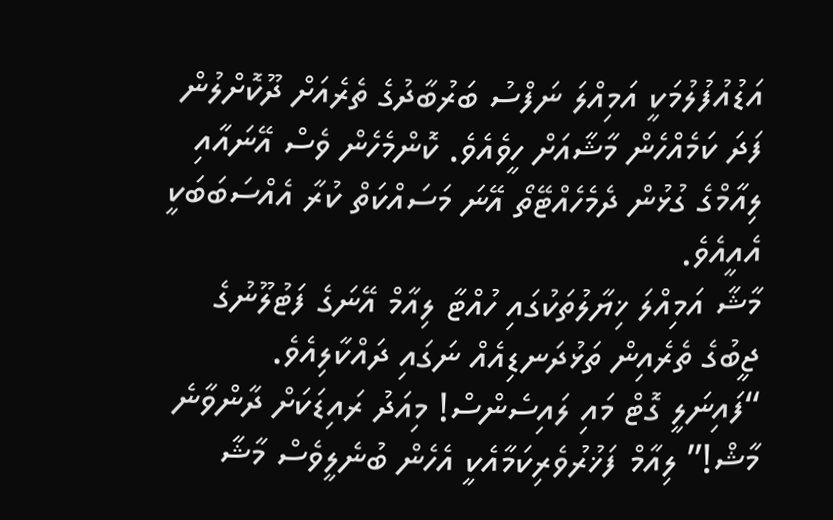އަޑުއުފުލުމަކީ އަމިއްލަ ނަފްސު ބަރުބާދުގެ ތެރެއަށް ދޫކޮށްލުން ފަދަ ކަމެއްހެން މާޝާއަށް ހީވެއެވެ. ކޮންމެހެން ވެސް އޭނައާއި ލިއާމްގެ ގުޅުން ދެމެހެއްޓޭތޯ އޭނަ މަސައްކަތް ކުރާ އެއްސަބަބަކީ އެއީއެވެ.
މާޝާ އަމިއްލަ ޚިޔާލުތަކުގައި ހުއްޓާ ލިއާމް އޭނަގެ ފަޓުލޫނުގެ ޖީބުގެ ތެރެއިން ތަޅުދަނޑިއެއް ނަގައި ދައްކާލިއެވެ.
“ފައިނަލީ ގޮޓް މައި ލައިސެންސް! މިއަދު ރައިޑަކަށް ދާންވާނެ މާޝް!” ލިއާމް ފަޚުރުވެރިކަމާއެކީ އެހެން ބުނެލީވެސް މާޝާ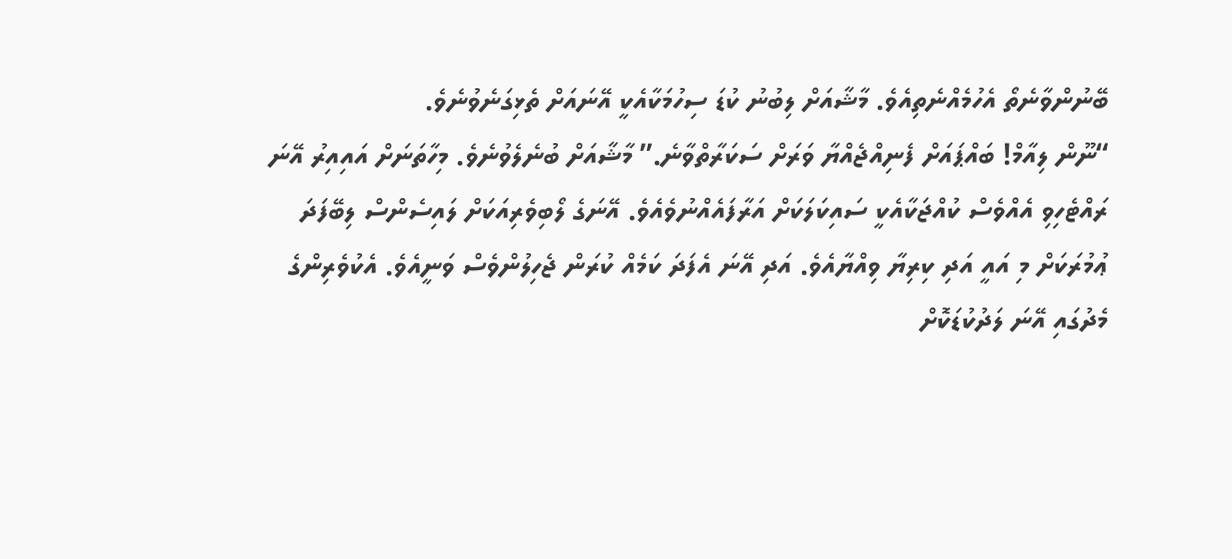ބޭނުންވާނެތޯ އެހުމެއްނެތިއެވެ. މާޝާއަށް ލިބުނު ކުޑަ ސިހުމަކާއެކީ އޭނައަށް ތެޅިގަނެވުނެވެ.
“ނޫން ލިއާމް! ބައްޕައަށް ފެނިއްޖެއްޔާ ވަރަށް ސަކަރާތްވާނެ.” މާޝާއަށް ބުނެލެވުނެވެ. މިހާތަނަށް އައިއިރު އޭނަ ރައްޓެހިވި އެއްވެސް ކުއްޖަކާއެކީ ސައިކަލަކަށް އަރާފައެއްނުވެއެވެ. އޭނަގެ ލޯބިވެރިއަކަށް ލައިސެންސް ލިބޭފަދަ ޢުމުރަކަށް މި އައީ އަދި ކިރިޔާ ވިއްޔާއެވެ. އަދި އޭނަ އެފަދަ ކަމެއް ކުރަން ޖެހިލުންވެސް ވަނީއެވެ. އެކުވެރިންގެ މެދުގައި އޭނަ ލަދުކުޑަކޮށް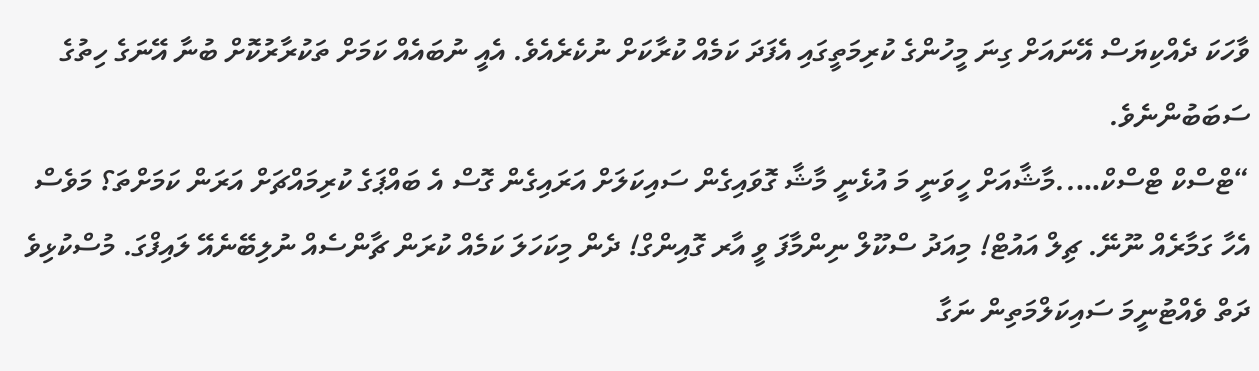ވާހަކަ ދެއްކިޔަސް އޭނައަށް ގިނަ މީހުންގެ ކުރިމަތީގައި އެފަދަ ކަމެއް ކުރާކަށް ނުކެރެއެވެ. އެއީ ނުބައެއް ކަމަށް ތަކުރާރުކޮށް ބުނާ އޭނަގެ ހިތުގެ ސަބަބުންނެވެ.
“ޓްސްކް ޓްސްކް…..މާޝާއަށް ހީވަނީ މަ އުޅެނީ މާޝާ ގޮވައިގެން ސައިކަލަށް އަރައިގެން ގޮސް އެ ބައްޕަގެ ކުރިމައްޗަށް އަރަން ކަމަށްތަ؟ މަވެސް އެހާ ގަމާރެއް ނޫނޭ. ޗިލް އައުޓް! މިއަދު ސްކޫލް ނިންމާފަ ވީ އާރ ގޮއިންގް! ދެން މިކަހަލަ ކަމެއް ކުރަން ޗާންސެއް ނުލިބޭނެއޭ ލައިފްގަ. މުސްކުޅިވެ ދަތް ވެއްޓުނީމަ ސައިކަލްމަތިން ނަގާ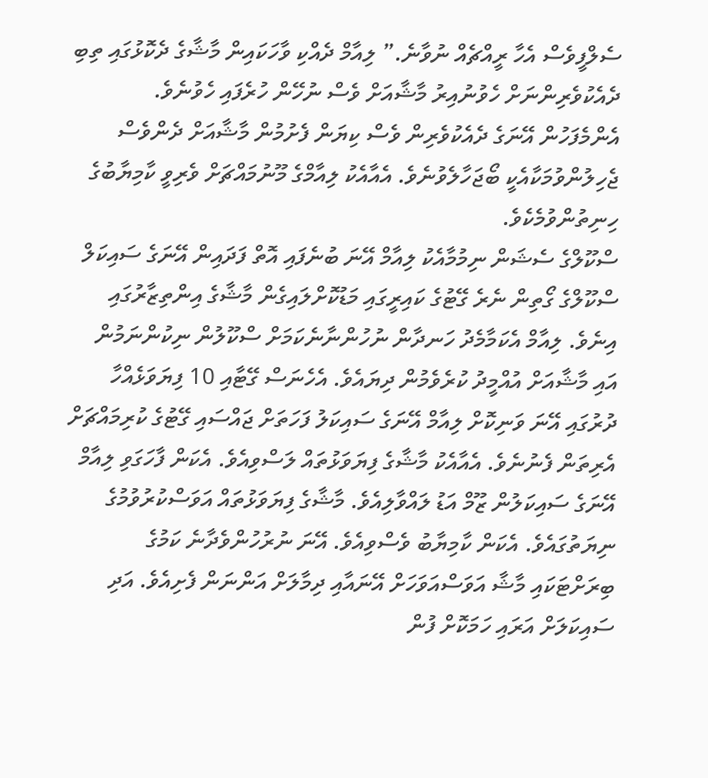ސެލްފީވެސް އެހާ ރީއްޗެއް ނުވާނެ.” ލިއާމް ދެއްކި ވާހަކައިން މާޝާގެ ދެކޮޅުގައި ތިބި ދެއެކުވެރިންނަށް ހެވުނުއިރު މާޝާއަށް ވެސް ނުހޭން ހުރެފައި ހެވުނެވެ. އެންމެފަހުން އޭނަގެ ދެއެކުވެރިން ވެސް ކިޔަން ފެށުމުން މާޝާއަށް ދެންވެސް ޖެހިލުންވުމަކާއެކީ ބޯޖަހާލެވުނެވެ. އެއާއެކު ލިއާމްގެ މޫނުމައްޗަށް ވެރިވީ ކާމިޔާބުގެ ހިނިތުންވުމެކެވެ.
ސްކޫލްގެ ސެޝަން ނިމުމާއެކު ލިއާމް އޭނަ ބުނެފައި އޮތް ފަދައިން އޭނަގެ ސައިކަލް ސްކޫލްގެ ގޯތިން ނެރެ ގޭޓުގެ ކައިރީގައި މަޑުކޮށްލައިގެން މާޝާގެ އިންތިޒާރުގައި އިނެވެ. ލިއާމް އެކަމާމެދު ހަނދާން ނުހުންނާނެކަމަށް ސްކޫލުން ނިކުންނަމުން އައި މާޝާއަށް އުއްމީދު ކުރެވެމުން ދިޔައެވެ. އެހެނަސް ގޭޓާއި 10 ފިޔަވަޅެއްހާ ދުރުގައި އޭނަ ވަނިކޮށް ލިއާމް އޭނަގެ ސައިކަލު ފަހަތަށް ޖައްސައި ގޭޓުގެ ކުރިމައްޗަށް އެރިތަން ފެނުނެވެ. އެއާއެކު މާޝާގެ ފިޔަވަޅުތައް ލަސްވިއެވެ. އެކަން ފާހަގަވި ލިއާމް އޭނަގެ ސައިކަލުން ޒޫމް އަޑު ލައްވާލިއެވެ. މާޝާގެ ފިޔަވަޅުތައް އަވަސްކުރުވުމުގެ ނިޔަތުގައެވެ. އެކަން ކާމިޔާބު ވެސްވިއެވެ. އޭނަ ނުރުހުންވެދާނެ ކަމުގެ ބިރަށްޓަކައި މާޝާ އަވަސްއަވަހަށް އޭނައާއި ދިމާލަށް އަންނަން ފެށިއެވެ. އަދި ސައިކަލަށް އަރައި ހަމަކޮށް ފުން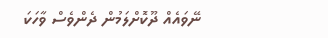ނޭވައެއް ދޫކޮށްލަމުން ދެންވެސް ވާހަކަ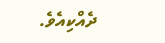ދެއްކިއެވެ.